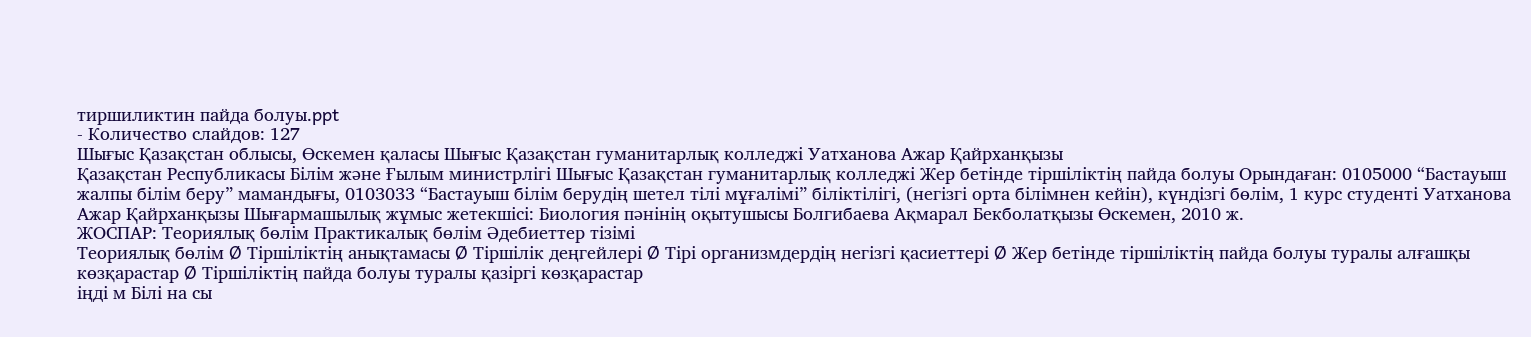тиршиликтин пайда болуы.ppt
- Количество слайдов: 127
Шығыс Қазақстан облысы, Өскемен қаласы Шығыс Қазақстан гуманитарлық колледжі Уатханова Ажар Қайрханқызы
Қазақстан Республикасы Білім және Ғылым министрлігі Шығыс Қазақстан гуманитарлық колледжі Жер бетінде тіршіліктің пайда болуы Орындаған: 0105000 “Бастауыш жалпы білім беру” мамандығы, 0103033 “Бастауыш білім берудің шетел тілі мұғалімі” біліктілігі, (негізгі орта білімнен кейін), күндізгі бөлім, 1 курс студенті Уатханова Ажар Қайрханқызы Шығармашылық жұмыс жетекшісі: Биология пәнінің оқытушысы Болгибаева Ақмарал Бекболатқызы Өскемен, 2010 ж.
ЖОСПАР: Теориялық бөлім Практикалық бөлім Әдебиеттер тізімі
Теориялық бөлім Ø Тіршіліктің анықтамасы Ø Тіршілік деңгейлері Ø Тірі организмдердің негізгі қасиеттері Ø Жер бетінде тіршіліктің пайда болуы туралы алғашқы көзқарастар Ø Тіршіліктің пайда болуы туралы қазіргі көзқарастар
іңді м Білі на сы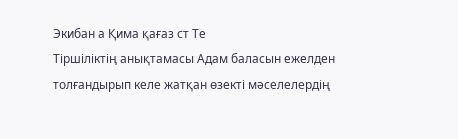Экибан а Қима қағаз ст Те
Тіршіліктің анықтамасы Адам баласын ежелден толғандырып келе жатқан өзекті мәселелердің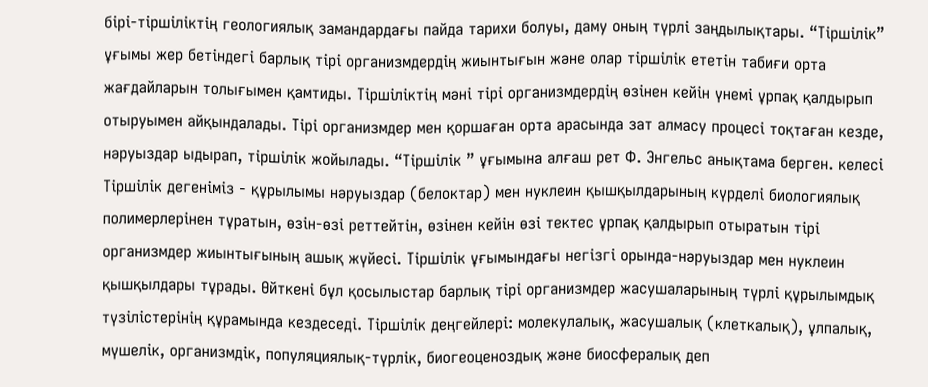бірі-тіршіліктің геологиялық замандардағы пайда тарихи болуы, даму оның түрлі заңдылықтары. “Тіршілік” ұғымы жер бетіндегі барлық тірі организмдердің жиынтығын және олар тіршілік ететін табиғи орта жағдайларын толығымен қамтиды. Тіршіліктің мәні тірі организмдердің өзінен кейін үнемі ұрпақ қалдырып отыруымен айқындалады. Тірі организмдер мен қоршаған орта арасында зат алмасу процесі тоқтаған кезде, нәруыздар ыдырап, тіршілік жойылады. “Тіршілік ” ұғымына алғаш рет Ф. Энгельс анықтама берген. келесі
Тіршілік дегеніміз - құрылымы нәруыздар (белоктар) мен нуклеин қышқылдарының күрделі биологиялық полимерлерінен тұратын, өзін-өзі реттейтін, өзінен кейін өзі тектес ұрпақ қалдырып отыратын тірі организмдер жиынтығының ашық жүйесі. Тіршілік ұғымындағы негізгі орында-нәруыздар мен нуклеин қышқылдары тұрады. Өйткені бұл қосылыстар барлық тірі организмдер жасушаларының түрлі құрылымдық түзілістерінің құрамында кездеседі. Тіршілік деңгейлері: молекулалық, жасушалық (клеткалық), ұлпалық, мүшелік, организмдік, популяциялық-түрлік, биогеоценоздық және биосфералық деп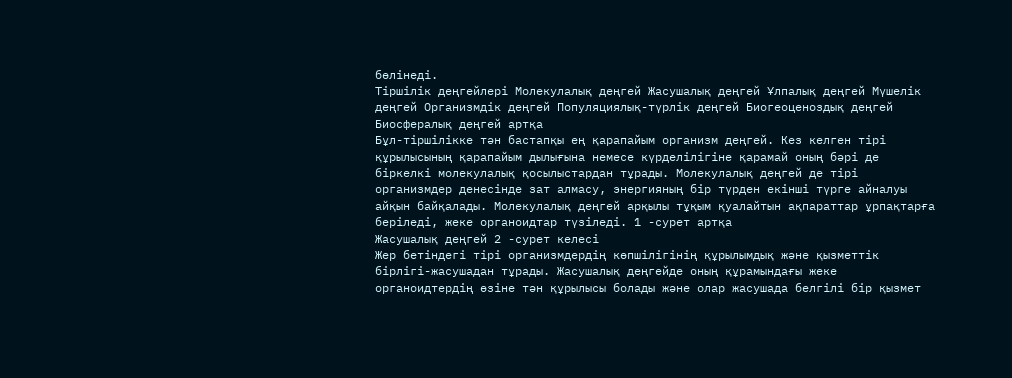бөлінеді.
Тіршілік деңгейлері Молекулалық деңгей Жасушалық деңгей Ұлпалық деңгей Мүшелік деңгей Организмдік деңгей Популяциялық-түрлік деңгей Биогеоценоздық деңгей Биосфералық деңгей артқа
Бұл-тіршілікке тән бастапқы ең қарапайым организм деңгей. Кез келген тірі құрылысының қарапайым дылығына немесе күрделілігіне қарамай оның бәрі де біркелкі молекулалық қосылыстардан тұрады. Молекулалық деңгей де тірі организмдер денесінде зат алмасу, энергияның бір түрден екінші түрге айналуы айқын байқалады. Молекулалық деңгей арқылы тұқым қуалайтын ақпараттар ұрпақтарға беріледі, жеке органоидтар түзіледі. 1 -сурет артқа
Жасушалық деңгей 2 -сурет келесі
Жер бетіндегі тірі организмдердің көпшілігінің құрылымдық және қызметтік бірлігі-жасушадан тұрады. Жасушалық деңгейде оның құрамындағы жеке органоидтердің өзіне тән құрылысы болады және олар жасушада белгілі бір қызмет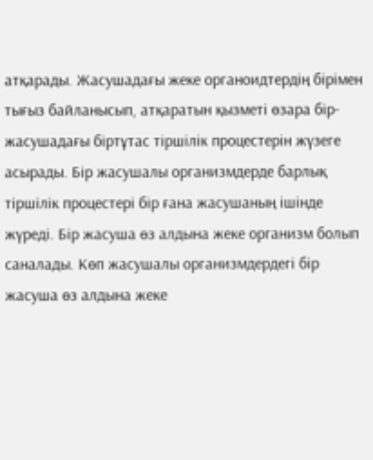атқарады. Жасушадағы жеке органоидтердің бірімен тығыз байланысып, атқаратын қызметі өзара бір- жасушадағы біртұтас тіршілік процестерін жүзеге асырады. Бір жасушалы организмдерде барлық тіршілік процестері бір ғана жасушаның ішінде жүреді. Бір жасуша өз алдына жеке организм болып саналады. Көп жасушалы организмдердегі бір жасуша өз алдына жеке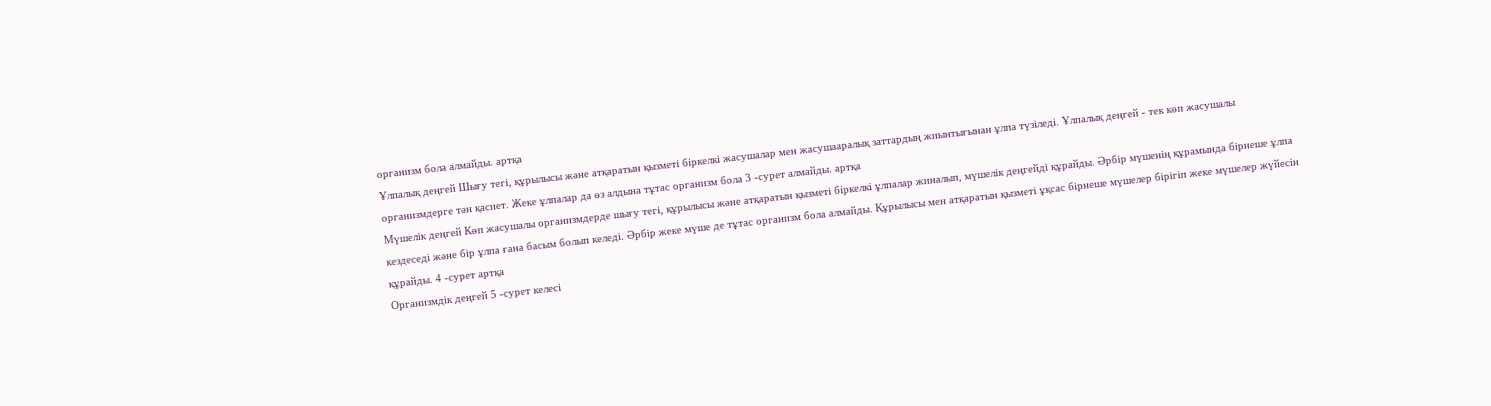организм бола алмайды. артқа
Ұлпалық деңгей Шығу тегі, құрылысы және атқаратын қызметі біркелкі жасушалар мен жасушааралық заттардың жиынтығынан ұлпа түзіледі. Ұлпалық деңгей - тек көп жасушалы организмдерге тән қасиет. Жеке ұлпалар да өз алдына тұтас организм бола 3 -сурет алмайды. артқа
Мүшелік деңгей Көп жасушалы организмдерде шығу тегі, құрылысы және атқаратын қызметі біркелкі ұлпалар жиналып, мүшелік деңгейді құрайды. Әрбір мүшенің құрамында бірнеше ұлпа кездеседі және бір ұлпа ғана басым болып келеді. Әрбір жеке мүше де тұтас организм бола алмайды. Құрылысы мен атқаратын қызметі ұқсас бірнеше мүшелер бірігіп жеке мүшелер жүйесін құрайды. 4 -сурет артқа
Организмдік деңгей 5 -сурет келесі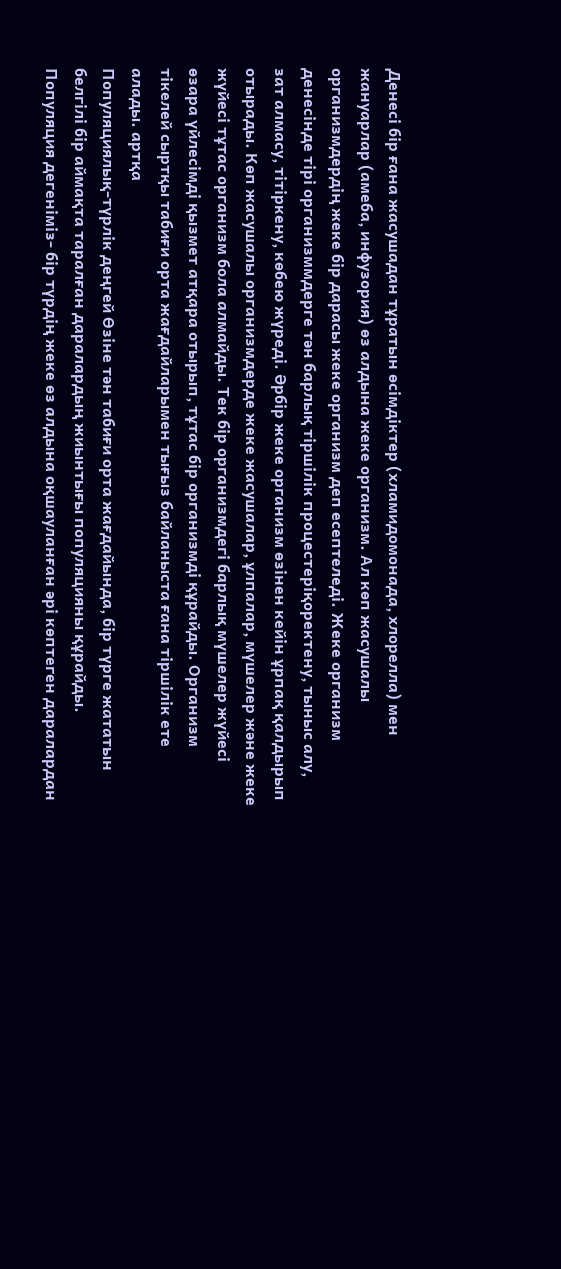Денесі бір ғана жасушадан тұратын өсімдіктер (хламидомонада, хлорелла) мен жануарлар (амеба, инфузория) өз алдына жеке организм. Ал көп жасушалы организмдердің жеке бір дарасы жеке организм деп есептеледі. Жеке организм денесінде тірі организммдерге тән барлық тіршілік процестеріқоректену, тыныс алу, зат алмасу, тітіркену, көбею жүреді. Әрбір жеке организм өзінен кейін ұрпақ қалдырып отырады. Көп жасушалы организмдерде жеке жасушалар, ұлпалар, мүшелер және жеке жүйесі тұтас организм бола алмайды. Тек бір организмдегі барлық мүшелер жүйесі өзара үйлесімді қызмет атқара отырып, тұтас бір организмді құрайды. Организм тікелей сыртқы табиғи орта жағдайларымен тығыз байланыста ғана тіршілік ете алады. артқа
Популяциялық-түрлік деңгей Өзіне тән табиғи орта жағдайында, бір түрге жататын белгілі бір аймақта таралған даралардың жиынтығы популяцияны құрайды. Популяция дегеніміз- бір түрдің жеке өз алдына оқшауланған әрі көптеген даралардан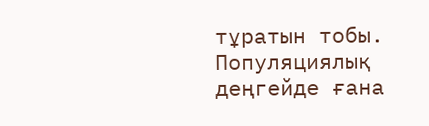тұратын тобы. Популяциялық деңгейде ғана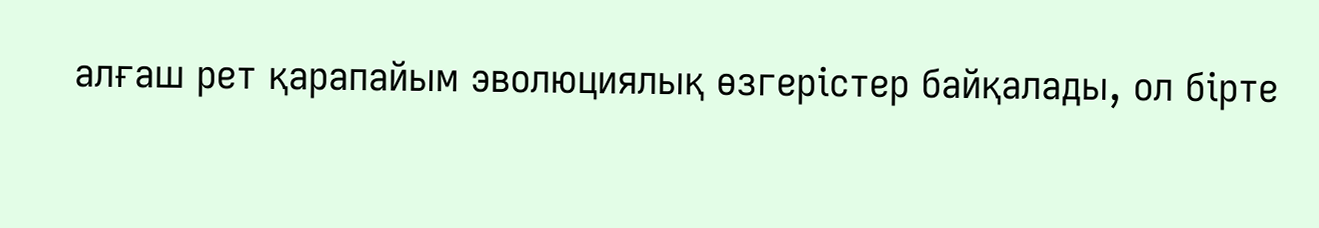алғаш рет қарапайым эволюциялық өзгерістер байқалады, ол бірте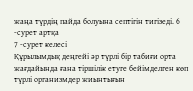жаңа түрдің пайда болуына септігін тигізеді. 6 -сурет артқа
7 -сурет келесі
Құрылымдық деңгейі әр түрлі бір табиғи орта жағдайында ғана тіршілік етуге бейімделген көп түрлі организмдер жиынтығын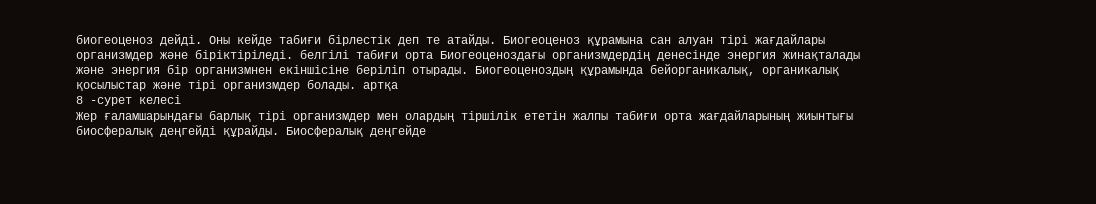биогеоценоз дейді. Оны кейде табиғи бірлестік деп те атайды. Биогеоценоз құрамына сан алуан тірі жағдайлары организмдер және біріктіріледі. белгілі табиғи орта Биогеоценоздағы организмдердің денесінде энергия жинақталады және энергия бір организмнен екіншісіне беріліп отырады. Биогеоценоздың құрамында бейорганикалық, органикалық қосылыстар және тірі организмдер болады. артқа
8 -сурет келесі
Жер ғаламшарындағы барлық тірі организмдер мен олардың тіршілік ететін жалпы табиғи орта жағдайларының жиынтығы биосфералық деңгейді құрайды. Биосфералық деңгейде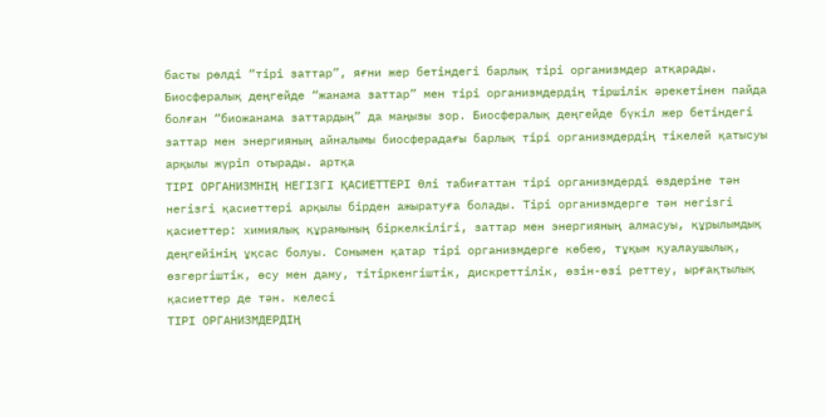басты рөлді “тірі заттар”, яғни жер бетіндегі барлық тірі организмдер атқарады. Биосфералық деңгейде “жанама заттар” мен тірі организмдердің тіршілік әрекетінен пайда болған “биожанама заттардың” да маңызы зор. Биосфералық деңгейде бүкіл жер бетіндегі заттар мен энергияның айналымы биосферадағы барлық тірі организмдердің тікелей қатысуы арқылы жүріп отырады. артқа
ТІРІ ОРГАНИЗМНІҢ НЕГІЗГІ ҚАСИЕТТЕРІ Өлі табиғаттан тірі организмдерді өздеріне тән негізгі қасиеттері арқылы бірден ажыратуға болады. Тірі организмдерге тән негізгі қасиеттер: химиялық құрамының біркелкілігі, заттар мен энергияның алмасуы, құрылымдық деңгейінің ұқсас болуы. Сонымен қатар тірі организмдерге көбею, тұқым қуалаушылық, өзгергіштік, өсу мен даму, тітіркенгіштік, дискреттілік, өзін-өзі реттеу, ырғақтылық қасиеттер де тән. келесі
ТІРІ ОРГАНИЗМДЕРДІҢ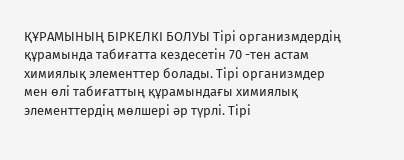ҚҰРАМЫНЫҢ БІРКЕЛКІ БОЛУЫ Тірі организмдердің құрамында табиғатта кездесетін 70 -тен астам химиялық элементтер болады. Тірі организмдер мен өлі табиғаттың құрамындағы химиялық элементтердің мөлшері әр түрлі. Тірі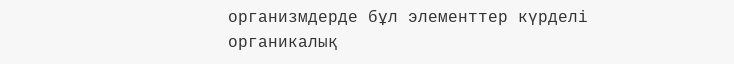организмдерде бұл элементтер күрделі органикалық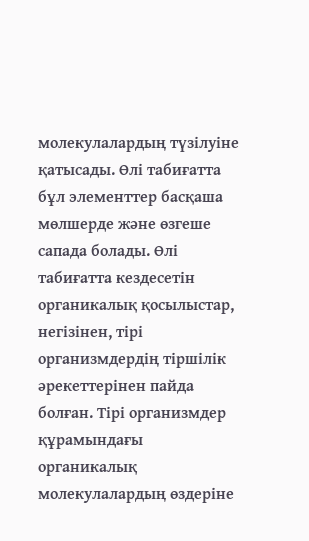молекулалардың түзілуіне қатысады. Өлі табиғатта бұл элементтер басқаша мөлшерде және өзгеше сапада болады. Өлі табиғатта кездесетін органикалық қосылыстар, негізінен, тірі организмдердің тіршілік әрекеттерінен пайда болған. Тірі организмдер құрамындағы органикалық молекулалардың өздеріне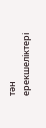тән ерекшеліктері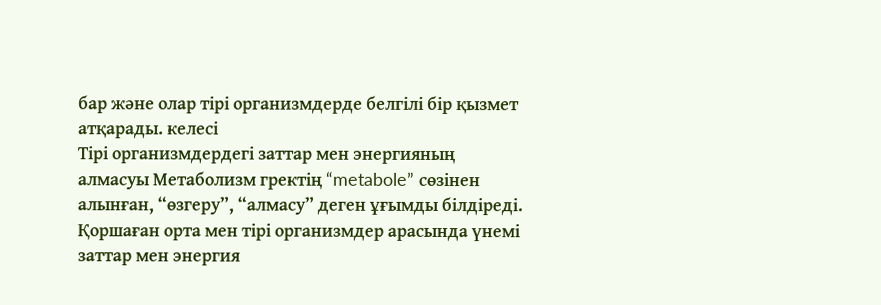бар және олар тірі организмдерде белгілі бір қызмет атқарады. келесі
Тірі организмдердегі заттар мен энергияның алмасуы Метаболизм гректің “metabole” сөзінен алынған, “өзгеру”, “алмасу” деген ұғымды білдіреді. Қоршаған орта мен тірі организмдер арасында үнемі заттар мен энергия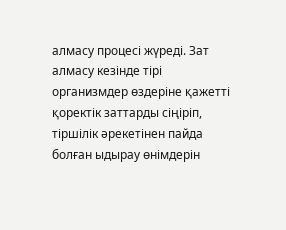алмасу процесі жүреді. Зат алмасу кезінде тірі организмдер өздеріне қажетті қоректік заттарды сіңіріп, тіршілік әрекетінен пайда болған ыдырау өнімдерін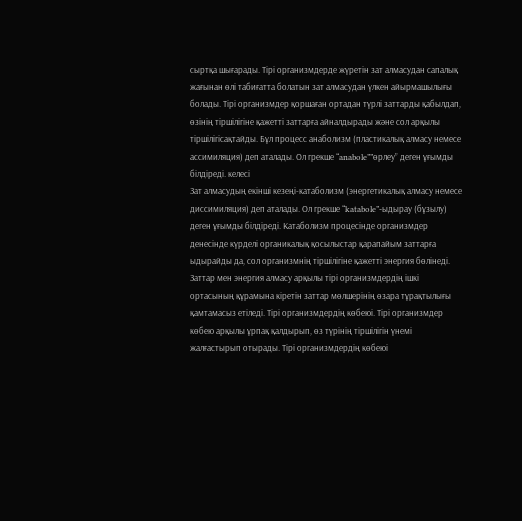сыртқа шығарады. Тірі организмдерде жүретін зат алмасудан сапалық жағынан өлі табиғатта болатын зат алмасудан үлкен айырмашылығы болады. Тірі организмдер қоршаған ортадан түрлі заттарды қабылдап, өзінің тіршілігіне қажетті заттарға айналдырады және сол арқылы тіршілігісақтайды. Бұл процесс анаболизм (пластикалық алмасу немесе ассимиляция) деп аталады. Ол грекше “anabole””өрлеу” деген ұғымды білдіреді. келесі
Зат алмасудың екінші кезеңі-катаболизм (энергетикалық алмасу немесе диссимиляция) деп аталады. Ол грекше “katabole”-ыдырау (бұзылу) деген ұғымды білдіреді. Катаболизм процесінде организмдер денесінде күрделі органикалық қосылыстар қарапайым заттарға ыдырайды да, сол организмнің тіршілігіне қажетті энергия бөлінеді. Заттар мен энергия алмасу арқылы тірі организмдердің ішкі ортасының құрамына кіретін заттар мөлшерінің өзара тұрақтылығы қамтамасыз етіледі. Тірі организмдердің көбеюі. Тірі организмдер көбею арқылы ұрпақ қалдырып, өз түрінің тіршілігін үнемі жалғастырып отырады. Тірі организмдердің көбеюі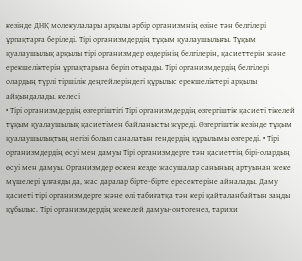кезінде ДНҚ молекулалары арқылы әрбір организмнің өзіне тән белгілері ұрпақтарға беріледі. Тірі организмдердің тұқым қуалаушылығы. Тұқым қуалаушылық арқылы тірі организмдер өздерінің белгілерін, қасиеттерін және ерекшеліктерін ұрпақтарына беріп отырады. Тірі организмдердің белгілері олардың түрлі тіршілік деңгейлеріндегі құрылыс ерекшеліктері арқылы айқындалады. келесі
• Тірі организмдердің өзгергіштігі Тірі организмдердің өзгергіштік қасиеті тікелей тұқым қуалаушылық қасиетімен байланысты жүреді. Өзгергіштік кезінде тұқым қуалаушылықтың негізі болып саналатын гендердің құрылымы өзгереді. • Тірі организмдердің өсуі мен дамуы Тірі организмдерге тән қасиеттің бірі-олардың өсуі мен дамуы. Организмдер өскен кезде жасушалар санының артуынан жеке мүшелері ұлғаяды да, жас даралар бірте-бірте ересектеріне айналады. Даму қасиеті тірі организмдерге және өлі табиғатқа тән кері қайталанбайтын заңды құбылыс. Тірі организмдердің жекелей дамуы-онтогенез, тарихи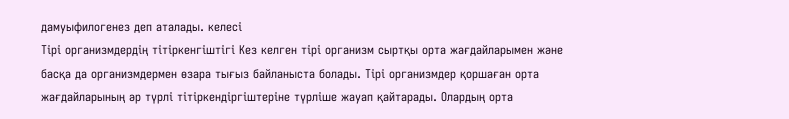дамуыфилогенез деп аталады. келесі
Тірі организмдердің тітіркенгіштігі Кез келген тірі организм сыртқы орта жағдайларымен және басқа да организмдермен өзара тығыз байланыста болады. Тірі организмдер қоршаған орта жағдайларының әр түрлі тітіркендіргіштеріне түрліше жауап қайтарады. Олардың орта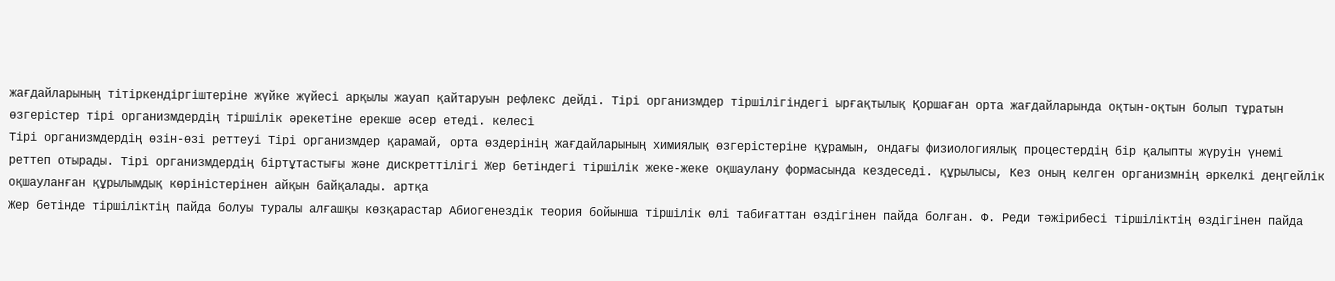жағдайларының тітіркендіргіштеріне жүйке жүйесі арқылы жауап қайтаруын рефлекс дейді. Тірі организмдер тіршілігіндегі ырғақтылық Қоршаған орта жағдайларында оқтын-оқтын болып тұратын өзгерістер тірі организмдердің тіршілік әрекетіне ерекше әсер етеді. келесі
Тірі организмдердің өзін-өзі реттеуі Тірі организмдер қарамай, орта өздерінің жағдайларының химиялық өзгерістеріне құрамын, ондағы физиологиялық процестердің бір қалыпты жүруін үнемі реттеп отырады. Тірі организмдердің біртұтастығы және дискреттілігі Жер бетіндегі тіршілік жеке-жеке оқшаулану формасында кездеседі. құрылысы, Кез оның келген организмнің әркелкі деңгейлік оқшауланған құрылымдық көріністерінен айқын байқалады. артқа
Жер бетінде тіршіліктің пайда болуы туралы алғашқы көзқарастар Абиогенездік теория бойынша тіршілік өлі табиғаттан өздігінен пайда болған. Ф. Реди тәжірибесі тіршіліктің өздігінен пайда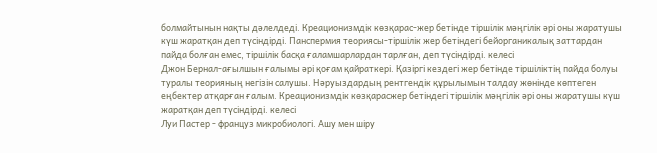болмайтынын нақты дәлелдеді. Креационизмдік көзқарас-жер бетінде тіршілік мәңгілік әрі оны жаратушы күш жаратқан деп түсіндірді. Панспермия теориясы-тіршілік жер бетіндегі бейорганикалық заттардан пайда болған емес, тіршілік басқа ғаламшарлардан тарлған, деп түсіндірді. келесі
Джон Бернал-ағылшын ғалымы әрі қоғам қайраткері. Қазіргі кездегі жер бетінде тіршіліктің пайда болуы туралы теорияның негізін салушы. Нәруыздардың рентгендік құрылымын талдау жөнінде көптеген еңбектер атқарған ғалым. Креационизмдік көзқарасжер бетіндегі тіршілік мәңгілік әрі оны жаратушы күш жаратқан деп түсіндірді. келесі
Луи Пастер - француз микробиологі. Ашу мен шіру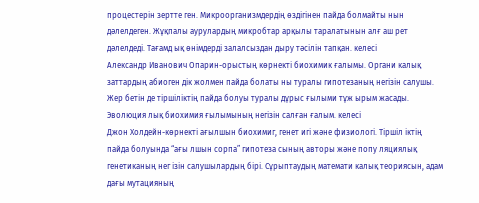процестерін зертте ген. Микроорганизмдердің өздігінен пайда болмайты нын дәлелдеген. Жұқпалы аурулардың микробтар арқылы таралатынын алғ аш рет дәлелдеді. Тағамд ық өнімдерді залалсыздан дыру тәсілін тапқан. келесі
Александр Иванович Опарин-орыстың көрнекті биохимик ғалымы. Органи калық заттардың абиоген дік жолмен пайда болаты ны туралы гипотезаның негізін салушы. Жер бетін де тіршіліктің пайда болуы туралы дұрыс ғылыми тұж ырым жасады. Эволюция лық биохимия ғылымының негізін салған ғалым. келесі
Джон Холдейн-көрнекті ағылшын биохимиг, генет игі және физиологі. Тіршіл іктің пайда болуында “ағы лшын сорпа” гипотеза сының авторы және попу ляциялық генетиканың нег ізін салушылардың бірі. Сұрыптаудың математи калық теориясын, адам дағы мутацияның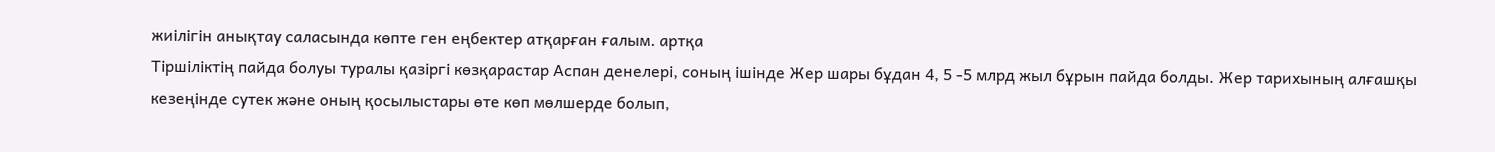жиілігін анықтау саласында көпте ген еңбектер атқарған ғалым. артқа
Тіршіліктің пайда болуы туралы қазіргі көзқарастар Аспан денелері, соның ішінде Жер шары бұдан 4, 5 -5 млрд жыл бұрын пайда болды. Жер тарихының алғашқы кезеңінде сутек және оның қосылыстары өте көп мөлшерде болып,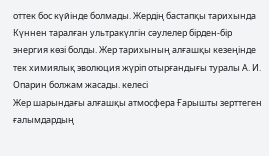оттек бос күйінде болмады. Жердің бастапқы тарихында Күннен таралған ультракүлгін сәулелер бірден-бір энергия көзі болды. Жер тарихының алғашқы кезеңінде тек химиялық эволюция жүріп отырғандығы туралы А. И. Опарин болжам жасады. келесі
Жер шарындағы алғашқы атмосфера Ғарышты зерттеген ғалымдардың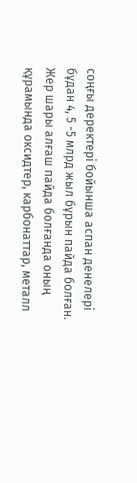соңғы деректері бойынша аспан денелері бұдан 4, 5 -5 млрд жыл бұрын пайда болған. Жер шары алғаш пайда болғанда оның құрамында оксидтер, карбонаттар, металл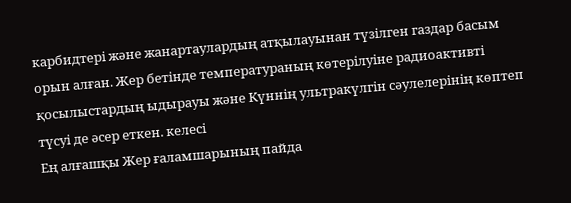карбидтері және жанартаулардың атқылауынан түзілген газдар басым орын алған. Жер бетінде температураның көтерілуіне радиоактивті қосылыстардың ыдырауы және Күннің ультракүлгін сәулелерінің көптеп түсуі де әсер еткен. келесі
Ең алғашқы Жер ғаламшарының пайда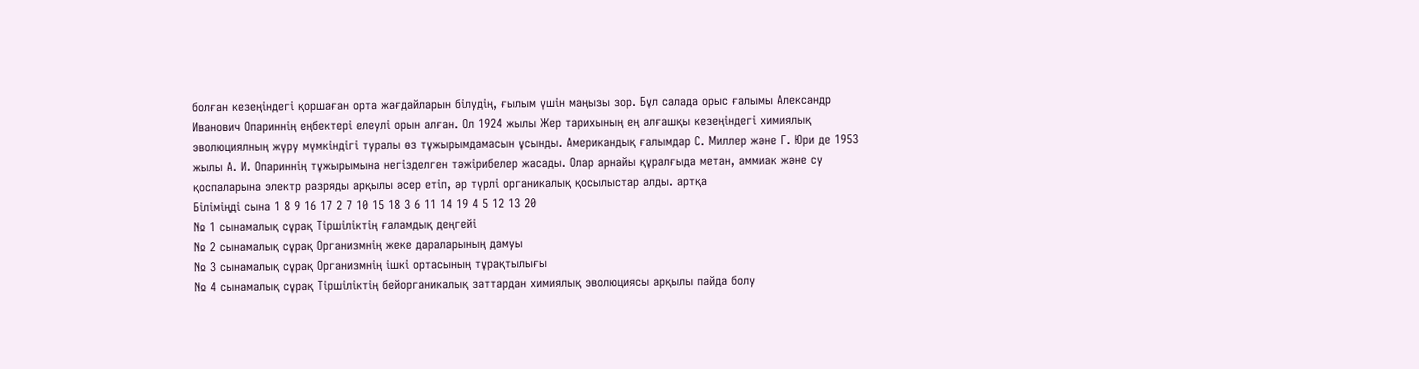болған кезеңіндегі қоршаған орта жағдайларын білудің, ғылым үшін маңызы зор. Бұл салада орыс ғалымы Александр Иванович Опариннің еңбектері елеулі орын алған. Ол 1924 жылы Жер тарихының ең алғашқы кезеңіндегі химиялық эволюциялның жүру мүмкіндігі туралы өз тұжырымдамасын ұсынды. Американдық ғалымдар С. Миллер және Г. Юри де 1953 жылы А. И. Опариннің тұжырымына негізделген тәжірибелер жасады. Олар арнайы құралғыда метан, аммиак және су қоспаларына электр разряды арқылы әсер етіп, әр түрлі органикалық қосылыстар алды. артқа
Біліміңді сына 1 8 9 16 17 2 7 10 15 18 3 6 11 14 19 4 5 12 13 20
№ 1 сынамалық сұрақ Тіршіліктің ғаламдық деңгейі
№ 2 сынамалық сұрақ Организмнің жеке дараларының дамуы
№ 3 сынамалық сұрақ Организмнің ішкі ортасының тұрақтылығы
№ 4 сынамалық сұрақ Тіршіліктің бейорганикалық заттардан химиялық эволюциясы арқылы пайда болу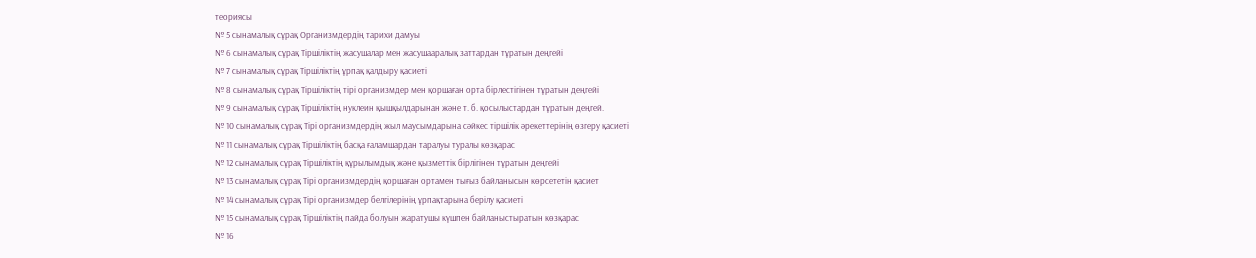теориясы
№ 5 сынамалық сұрақ Организмдердің тарихи дамуы
№ 6 сынамалық сұрақ Тіршіліктің жасушалар мен жасушааралық заттардан тұратын деңгейі
№ 7 сынамалық сұрақ Тіршіліктің ұрпақ қалдыру қасиеті
№ 8 сынамалық сұрақ Тіршіліктің тірі организмдер мен қоршаған орта бірлестігінен тұратын деңгейі
№ 9 сынамалық сұрақ Тіршіліктің нуклеин қышқылдарынан және т. б. қосылыстардан тұратын деңгей.
№ 10 сынамалық сұрақ Тірі организмдердің жыл маусымдарына сәйкес тіршілік әрекеттерінің өзгеру қасиеті
№ 11 сынамалық сұрақ Тіршіліктің басқа ғаламшардан таралуы туралы көзқарас
№ 12 сынамалық сұрақ Тіршіліктің құрылымдық және қызметтік бірлігінен тұратын деңгейі
№ 13 сынамалық сұрақ Тірі организмдердің қоршаған ортамен тығыз байланысын көрсететін қасиет
№ 14 сынамалық сұрақ Тірі организмдер белгілерінің ұрпақтарына берілу қасиеті
№ 15 сынамалық сұрақ Тіршіліктің пайда болуын жаратушы күшпен байланыстыратын көзқарас
№ 16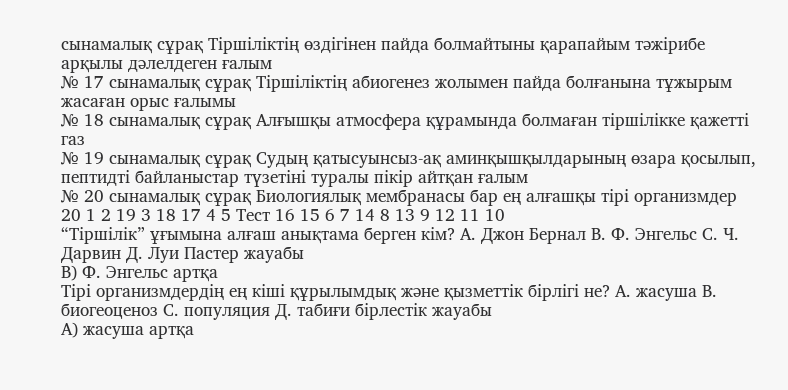сынамалық сұрақ Тіршіліктің өздігінен пайда болмайтыны қарапайым тәжірибе арқылы дәлелдеген ғалым
№ 17 сынамалық сұрақ Тіршіліктің абиогенез жолымен пайда болғанына тұжырым жасаған орыс ғалымы
№ 18 сынамалық сұрақ Алғышқы атмосфера құрамында болмаған тіршілікке қажетті газ
№ 19 сынамалық сұрақ Судың қатысуынсыз-ақ аминқышқылдарының өзара қосылып, пептидті байланыстар түзетіні туралы пікір айтқан ғалым
№ 20 сынамалық сұрақ Биологиялық мембранасы бар ең алғашқы тірі организмдер
20 1 2 19 3 18 17 4 5 Тест 16 15 6 7 14 8 13 9 12 11 10
“Тіршілік” ұғымына алғаш анықтама берген кім? А. Джон Бернал В. Ф. Энгельс С. Ч. Дарвин Д. Луи Пастер жауабы
В) Ф. Энгельс артқа
Тірі организмдердің ең кіші құрылымдық және қызметтік бірлігі не? А. жасуша В. биогеоценоз С. популяция Д. табиғи бірлестік жауабы
А) жасуша артқа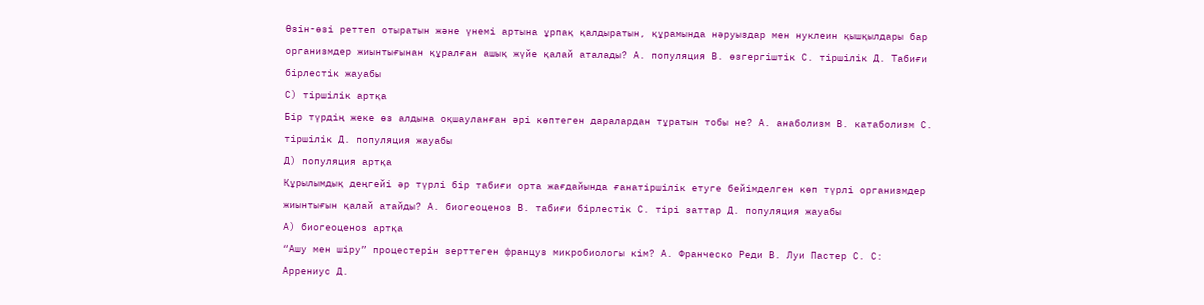Өзін-өзі реттеп отыратын және үнемі артына ұрпақ қалдыратын, құрамында нәруыздар мен нуклеин қышқылдары бар организмдер жиынтығынан құралған ашық жүйе қалай аталады? А. популяция В. өзгергіштік С. тіршілік Д. Табиғи бірлестік жауабы
С) тіршілік артқа
Бір түрдің жеке өз алдына оқшауланған әрі көптеген даралардан тұратын тобы не? А. анаболизм В. катаболизм С. тіршілік Д. популяция жауабы
Д) популяция артқа
Құрылымдық деңгейі әр түрлі бір табиғи орта жағдайында ғанатіршілік етуге бейімделген көп түрлі организмдер жиынтығын қалай атайды? А. биогеоценоз В. табиғи бірлестік С. тірі заттар Д. популяция жауабы
А) биогеоценоз артқа
“Ашу мен шіру” процестерін зерттеген француз микробиологы кім? А. Франческо Реди В. Луи Пастер С. С: Аррениус Д.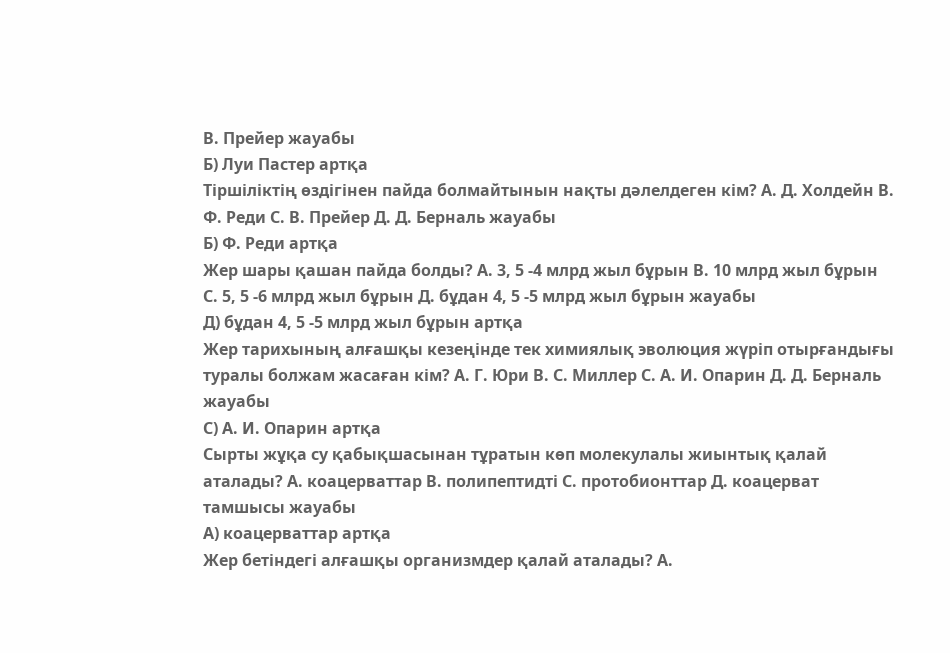В. Прейер жауабы
Б) Луи Пастер артқа
Тіршіліктің өздігінен пайда болмайтынын нақты дәлелдеген кім? А. Д. Холдейн В. Ф. Реди С. В. Прейер Д. Д. Берналь жауабы
Б) Ф. Реди артқа
Жер шары қашан пайда болды? А. 3, 5 -4 млрд жыл бұрын В. 10 млрд жыл бұрын С. 5, 5 -6 млрд жыл бұрын Д. бұдан 4, 5 -5 млрд жыл бұрын жауабы
Д) бұдан 4, 5 -5 млрд жыл бұрын артқа
Жер тарихының алғашқы кезеңінде тек химиялық эволюция жүріп отырғандығы туралы болжам жасаған кім? А. Г. Юри В. С. Миллер С. А. И. Опарин Д. Д. Берналь жауабы
С) А. И. Опарин артқа
Сырты жұқа су қабықшасынан тұратын көп молекулалы жиынтық қалай аталады? А. коацерваттар В. полипептидті С. протобионттар Д. коацерват тамшысы жауабы
А) коацерваттар артқа
Жер бетіндегі алғашқы организмдер қалай аталады? А.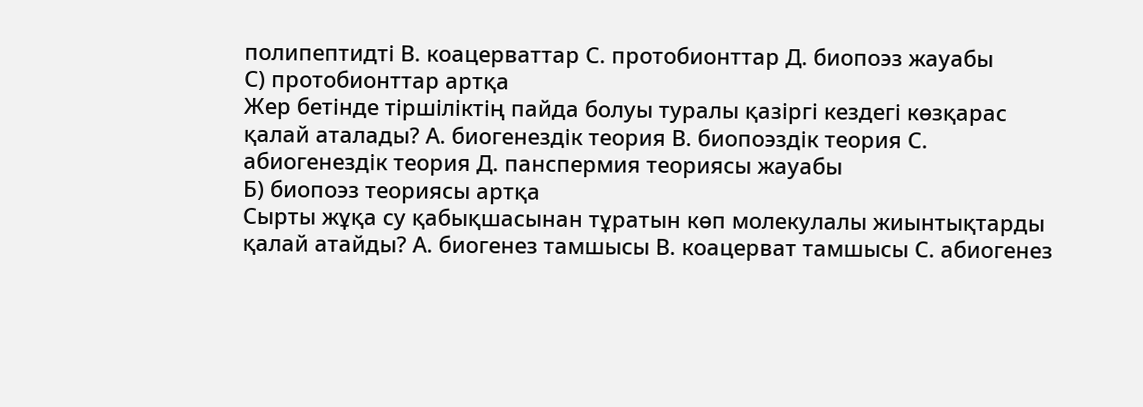полипептидті В. коацерваттар С. протобионттар Д. биопоэз жауабы
С) протобионттар артқа
Жер бетінде тіршіліктің пайда болуы туралы қазіргі кездегі көзқарас қалай аталады? А. биогенездік теория В. биопоэздік теория С. абиогенездік теория Д. панспермия теориясы жауабы
Б) биопоэз теориясы артқа
Сырты жұқа су қабықшасынан тұратын көп молекулалы жиынтықтарды қалай атайды? А. биогенез тамшысы В. коацерват тамшысы С. абиогенез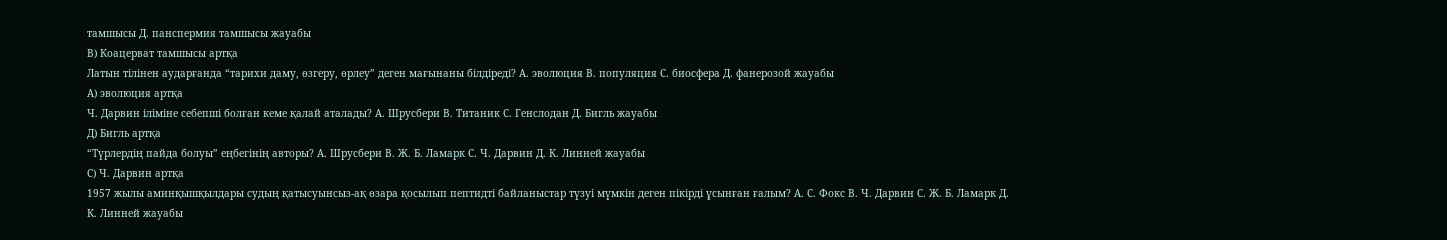тамшысы Д. панспермия тамшысы жауабы
В) Коацерват тамшысы артқа
Латын тілінен аударғанда “тарихи даму, өзгеру, өрлеу” деген мағынаны білдіреді? А. эволюция В. популяция С. биосфера Д. фанерозой жауабы
А) эволюция артқа
Ч. Дарвин іліміне себепші болған кеме қалай аталады? А. Шрусбери В. Титаник С. Генслодан Д. Бигль жауабы
Д) Бигль артқа
“Түрлердің пайда болуы” еңбегінің авторы? А. Шрусбери В. Ж. Б. Ламарк С. Ч. Дарвин Д. К. Линней жауабы
С) Ч. Дарвин артқа
1957 жылы аминқышқылдары судың қатысуынсыз-ақ өзара қосылып пептидті байланыстар түзуі мүмкін деген пікірді ұсынған ғалым? А. С. Фокс В. Ч. Дарвин С. Ж. Б. Ламарк Д. К. Линней жауабы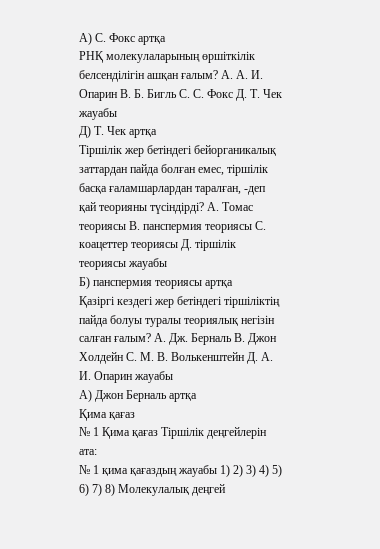А) С. Фокс артқа
РНҚ молекулаларының өршіткілік белсенділігін ашқан ғалым? А. А. И. Опарин В. Б. Бигль С. С. Фокс Д. Т. Чек жауабы
Д) Т. Чек артқа
Тіршілік жер бетіндегі бейорганикалық заттардан пайда болған емес, тіршілік басқа ғаламшарлардан таралған, -деп қай теорияны түсіндірді? А. Томас теориясы В. панспермия теориясы С. коацеттер теориясы Д. тіршілік теориясы жауабы
Б) панспермия теориясы артқа
Қазіргі кездегі жер бетіндегі тіршіліктің пайда болуы туралы теориялық негізін салған ғалым? А. Дж. Берналь В. Джон Холдейн С. М. В. Волькенштейн Д. А. И. Опарин жауабы
А) Джон Берналь артқа
Қима қағаз
№ 1 Қима қағаз Тіршілік деңгейлерін ата:
№ 1 қима қағаздың жауабы 1) 2) 3) 4) 5) 6) 7) 8) Молекулалық деңгей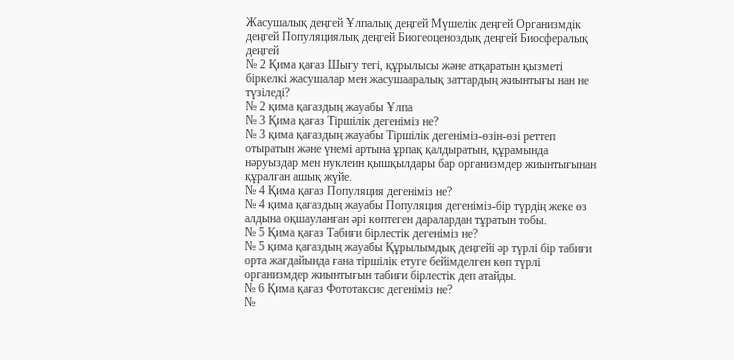Жасушалық деңгей Ұлпалық деңгей Мүшелік деңгей Организмдік деңгей Популяциялық деңгей Биогеоценоздық деңгей Биосфералық деңгей
№ 2 Қима қағаз Шығу тегі, құрылысы және атқаратын қызметі біркелкі жасушалар мен жасушааралық заттардың жиынтығы нан не түзіледі?
№ 2 қима қағаздың жауабы Ұлпа
№ 3 Қима қағаз Тіршілік дегеніміз не?
№ 3 қима қағаздың жауабы Тіршілік дегеніміз-өзін-өзі реттеп отыратын және үнемі артына ұрпақ қалдыратын, құрамында нәруыздар мен нуклеин қышқылдары бар организмдер жиынтығынан құралған ашық жүйе.
№ 4 Қима қағаз Популяция дегеніміз не?
№ 4 қима қағаздың жауабы Популяция дегеніміз-бір түрдің жеке өз алдына оқшауланған әрі көптеген даралардан тұратын тобы.
№ 5 Қима қағаз Табиғи бірлестік дегеніміз не?
№ 5 қима қағаздың жауабы Құрылымдық деңгейі әр түрлі бір табиғи орта жағдайында ғана тіршілік етуге бейімделген көп түрлі организмдер жиынтығын табиғи бірлестік деп атайды.
№ 6 Қима қағаз Фототаксис дегеніміз не?
№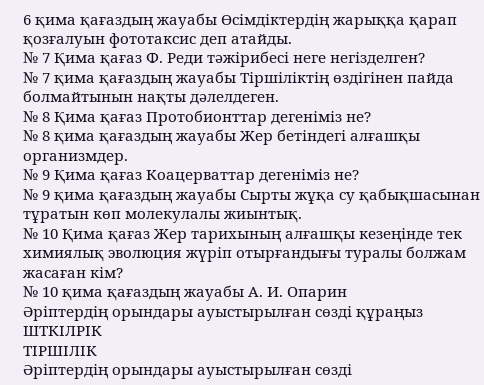6 қима қағаздың жауабы Өсімдіктердің жарыққа қарап қозғалуын фототаксис деп атайды.
№ 7 Қима қағаз Ф. Реди тәжірибесі неге негізделген?
№ 7 қима қағаздың жауабы Тіршіліктің өздігінен пайда болмайтынын нақты дәлелдеген.
№ 8 Қима қағаз Протобионттар дегеніміз не?
№ 8 қима қағаздың жауабы Жер бетіндегі алғашқы организмдер.
№ 9 Қима қағаз Коацерваттар дегеніміз не?
№ 9 қима қағаздың жауабы Сырты жұқа су қабықшасынан тұратын көп молекулалы жиынтық.
№ 10 Қима қағаз Жер тарихының алғашқы кезеңінде тек химиялық эволюция жүріп отырғандығы туралы болжам жасаған кім?
№ 10 қима қағаздың жауабы А. И. Опарин
Әріптердің орындары ауыстырылған сөзді құраңыз ШТКІЛРІК
ТІРШІЛІК
Әріптердің орындары ауыстырылған сөзді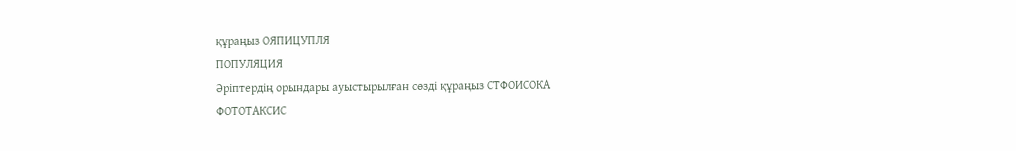құраңыз ОЯПИЦУПЛЯ
ПОПУЛЯЦИЯ
Әріптердің орындары ауыстырылған сөзді құраңыз СТФОИСОКА
ФОТОТАКСИС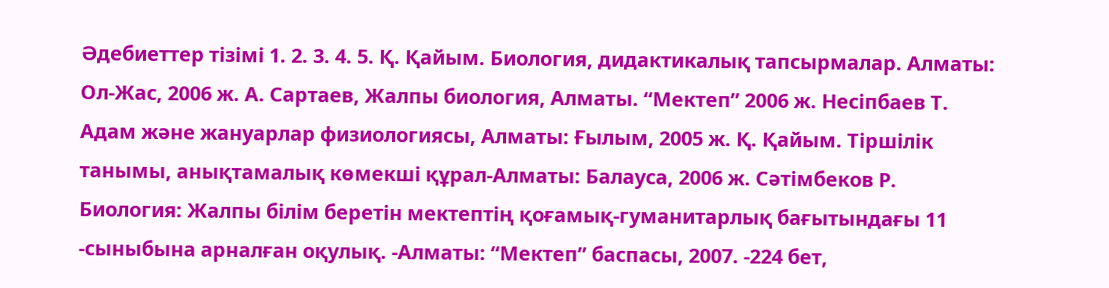Әдебиеттер тізімі 1. 2. 3. 4. 5. Қ. Қайым. Биология, дидактикалық тапсырмалар. Алматы: Ол-Жас, 2006 ж. А. Сартаев, Жалпы биология, Алматы. “Мектеп” 2006 ж. Несіпбаев Т. Адам және жануарлар физиологиясы, Алматы: Ғылым, 2005 ж. Қ. Қайым. Тіршілік танымы, анықтамалық көмекші құрал-Алматы: Балауса, 2006 ж. Сәтімбеков Р. Биология: Жалпы білім беретін мектептің қоғамық-гуманитарлық бағытындағы 11 -сыныбына арналған оқулық. -Алматы: “Мектеп” баспасы, 2007. -224 бет,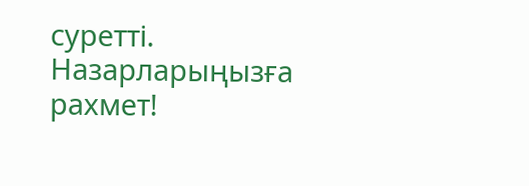суретті.
Назарларыңызға рахмет!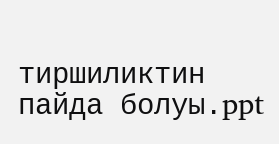тиршиликтин пайда болуы.ppt